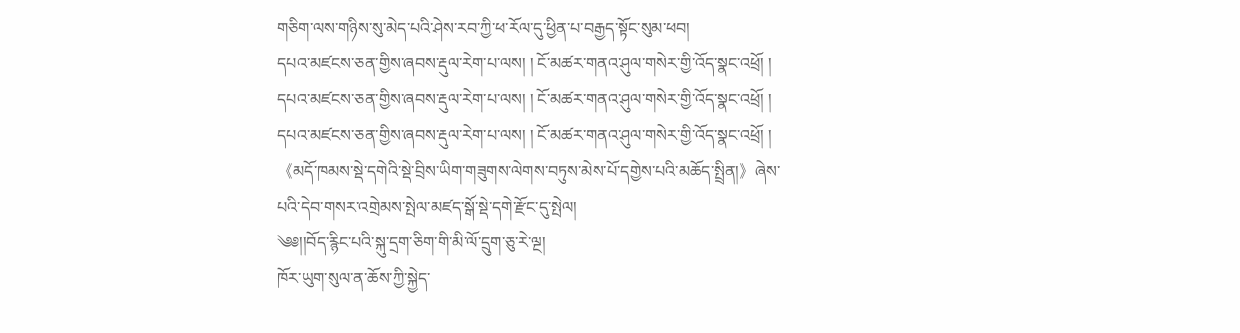གཅིག་ལས་གཉིས་སུ་མེད་པའི་ཤེས་རབ་ཀྱི་ཕ་རོལ་དུ་ཕྱིན་པ་བརྒྱད་སྟོང་སུམ་ཕབ།
དཔའ་མཛངས་ཅན་གྱིས་ཞབས་རྡུལ་རེག་པ་ལས། ། ངོ་མཚར་གནའ་ཤུལ་གསེར་གྱི་འོད་སྣང་འཕྲོ། །
དཔའ་མཛངས་ཅན་གྱིས་ཞབས་རྡུལ་རེག་པ་ལས། ། ངོ་མཚར་གནའ་ཤུལ་གསེར་གྱི་འོད་སྣང་འཕྲོ། །
དཔའ་མཛངས་ཅན་གྱིས་ཞབས་རྡུལ་རེག་པ་ལས། ། ངོ་མཚར་གནའ་ཤུལ་གསེར་གྱི་འོད་སྣང་འཕྲོ། །
《མདོ་ཁམས་སྡེ་དགེའི་སྡེ་བྲིས་ཡིག་གཟུགས་ལེགས་བཏུས་མེས་པོ་དགྱེས་པའི་མཆོད་སྤྲིན།》ཞེས་པའི་དེབ་གསར་འགྲེམས་སྤེལ་མཛད་སྒོ་སྡེ་དགེ་རྫོང་དུ་སྤེལ།
༄༅།།བོད་རྙིང་པའི་སྐུ་དྲག་ཅིག་གི་མི་ལོ་དྲུག་ཅུ་རེ་ལྔ།
ཁོར་ཡུག་སུལ་ན་ཆོས་ཀྱི་སྐྱེད་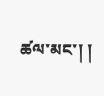ཚལ་མང་། །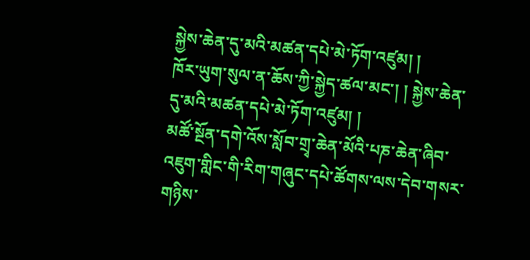སྐྱེས་ཆེན་དུ་མའི་མཚན་དཔེ་མེ་ཏོག་འཛུམ། །
ཁོར་ཡུག་སུལ་ན་ཆོས་ཀྱི་སྐྱེད་ཚལ་མང་། ། སྐྱེས་ཆེན་དུ་མའི་མཚན་དཔེ་མེ་ཏོག་འཛུམ། །
མཚོ་སྔོན་དགེ་འོས་སློབ་གྲྭ་ཆེན་མོའི་པཎ་ཆེན་ཞིབ་འཇུག་གླིང་གི་རིག་གཞུང་དཔེ་ཚོགས་ལས་དེབ་གསར་གཉིས་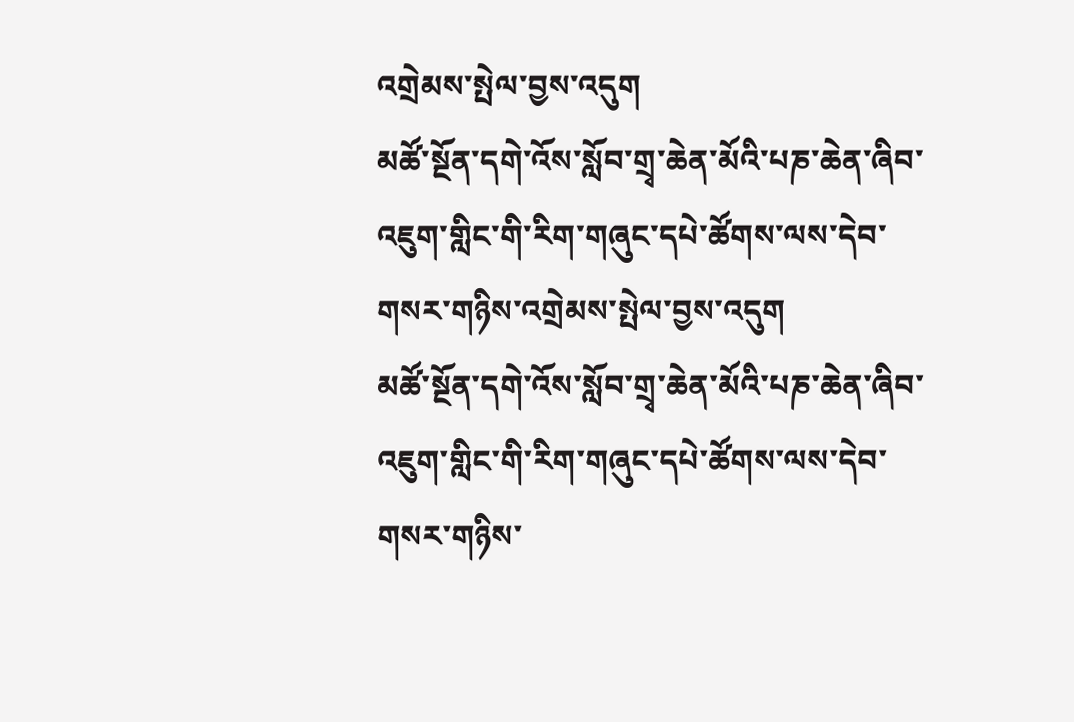འགྲེམས་སྤེལ་བྱས་འདུག
མཚོ་སྔོན་དགེ་འོས་སློབ་གྲྭ་ཆེན་མོའི་པཎ་ཆེན་ཞིབ་འཇུག་གླིང་གི་རིག་གཞུང་དཔེ་ཚོགས་ལས་དེབ་གསར་གཉིས་འགྲེམས་སྤེལ་བྱས་འདུག
མཚོ་སྔོན་དགེ་འོས་སློབ་གྲྭ་ཆེན་མོའི་པཎ་ཆེན་ཞིབ་འཇུག་གླིང་གི་རིག་གཞུང་དཔེ་ཚོགས་ལས་དེབ་གསར་གཉིས་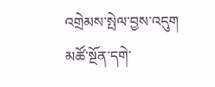འགྲེམས་སྤེལ་བྱས་འདུག
མཚོ་སྔོན་དགེ་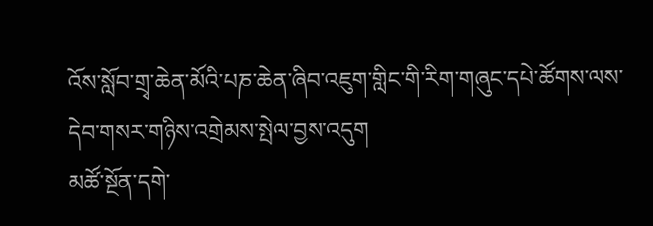འོས་སློབ་གྲྭ་ཆེན་མོའི་པཎ་ཆེན་ཞིབ་འཇུག་གླིང་གི་རིག་གཞུང་དཔེ་ཚོགས་ལས་དེབ་གསར་གཉིས་འགྲེམས་སྤེལ་བྱས་འདུག
མཚོ་སྔོན་དགེ་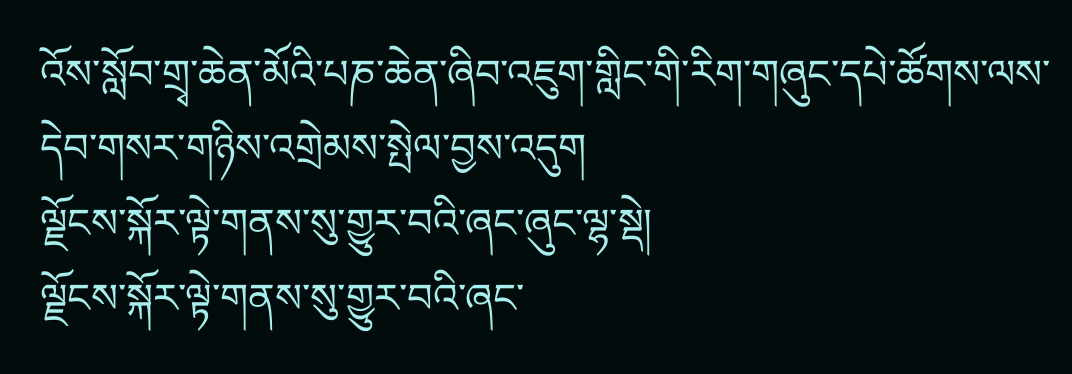འོས་སློབ་གྲྭ་ཆེན་མོའི་པཎ་ཆེན་ཞིབ་འཇུག་གླིང་གི་རིག་གཞུང་དཔེ་ཚོགས་ལས་དེབ་གསར་གཉིས་འགྲེམས་སྤེལ་བྱས་འདུག
ལྗོངས་སྐོར་ལྟེ་གནས་སུ་གྱུར་བའི་ཞང་ཞུང་ལྷ་སྡེ།
ལྗོངས་སྐོར་ལྟེ་གནས་སུ་གྱུར་བའི་ཞང་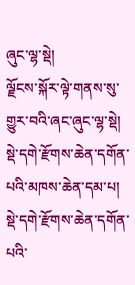ཞུང་ལྷ་སྡེ།
ལྗོངས་སྐོར་ལྟེ་གནས་སུ་གྱུར་བའི་ཞང་ཞུང་ལྷ་སྡེ།
སྡེ་དགེ་རྫོགས་ཆེན་དགོན་པའི་མཁས་ཆེན་དམ་པ།
སྡེ་དགེ་རྫོགས་ཆེན་དགོན་པའི་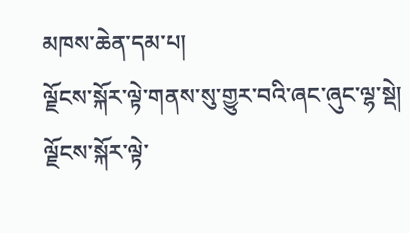མཁས་ཆེན་དམ་པ།
ལྗོངས་སྐོར་ལྟེ་གནས་སུ་གྱུར་བའི་ཞང་ཞུང་ལྷ་སྡེ།
ལྗོངས་སྐོར་ལྟེ་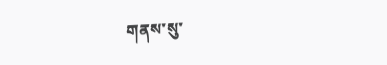གནས་སུ་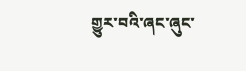གྱུར་བའི་ཞང་ཞུང་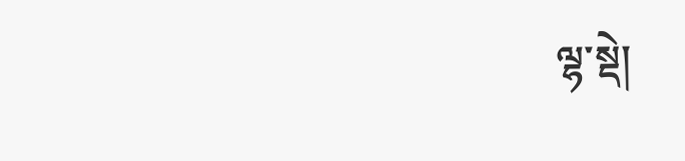ལྷ་སྡེ།